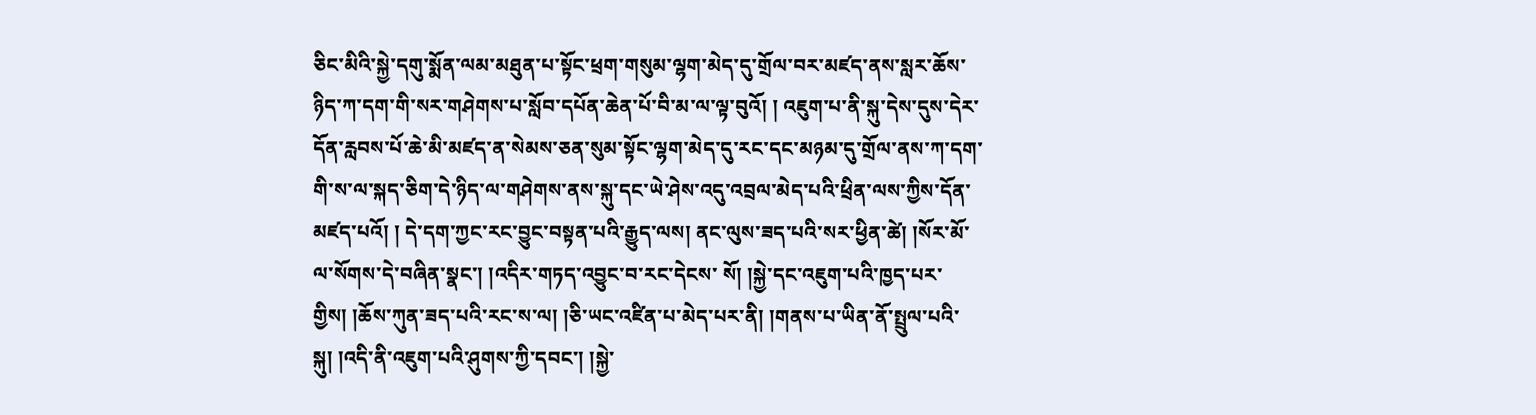ཅིང་མིའི་སྐྱེ་དགུ་སྨོན་ལམ་མཐུན་པ་སྟོང་ཕྲག་གསུམ་ལྷག་མེད་དུ་གྲོལ་བར་མཛད་ནས་སླར་ཆོས་ཉིད་ཀ་དག་གི་སར་གཤེགས་པ་སློབ་དཔོན་ཆེན་པོ་བི་མ་ལ་ལྟ་བུའོ། ། འཇུག་པ་ནི་སྐུ་དེས་དུས་དེར་དོན་རླབས་པོ་ཆེ་མི་མཛད་ན་སེམས་ཅན་སུམ་སྟོང་ལྷག་མེད་དུ་རང་དང་མཉམ་དུ་གྲོལ་ནས་ཀ་དག་གི་ས་ལ་སྐད་ཅིག་དེ་ཉིད་ལ་གཤེགས་ནས་སྐུ་དང་ཡེ་ཤེས་འདུ་འབྲལ་མེད་པའི་ཕྲིན་ལས་ཀྱིས་དོན་མཛད་པའོ། ། དེ་དག་ཀྱང་རང་བྱུང་བསྟན་པའི་རྒྱུད་ལས། ནང་ལུས་ཟད་པའི་སར་ཕྱིན་ཚེ། །སོར་མོ་ལ་སོགས་དེ་བཞིན་སྣང་། །འདིར་གཏད་འབྱུང་བ་རང་དེངས་ སོ། །སྐྱེ་དང་འཇུག་པའི་ཁྱད་པར་གྱིས། །ཆོས་ཀུན་ཟད་པའི་རང་ས་ལ། །ཅི་ཡང་འཛིན་པ་མེད་པར་ནི། །གནས་པ་ཡིན་ནོ་སྤྲུལ་པའི་སྐུ། །འདི་ནི་འཇུག་པའི་ཤུགས་ཀྱི་དབང་། །སྐྱེ་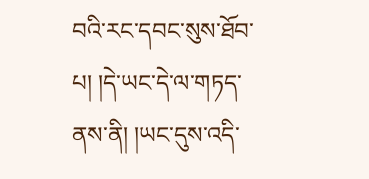བའི་རང་དབང་སུས་ཐོབ་པ། །དེ་ཡང་དེ་ལ་གཏད་ནས་ནི། །ཡང་དུས་འདི་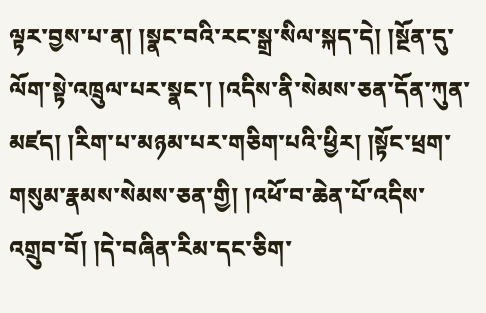ལྟར་བྱས་པ་ན། །སྣང་བའི་རང་སྒྲ་སིལ་སྐད་དེ། །སྔོན་དུ་ལོག་སྟེ་འཁྲུལ་པར་སྣང་། །འདིས་ནི་སེམས་ཅན་དོན་ཀུན་མཛད། །རིག་པ་མཉམ་པར་གཅིག་པའི་ཕྱིར། །སྟོང་ཕྲག་གསུམ་རྣམས་སེམས་ཅན་གྱི། །འཕོ་བ་ཆེན་པོ་འདིས་འགྲུབ་བོ། །དེ་བཞིན་རིམ་དང་ཅིག་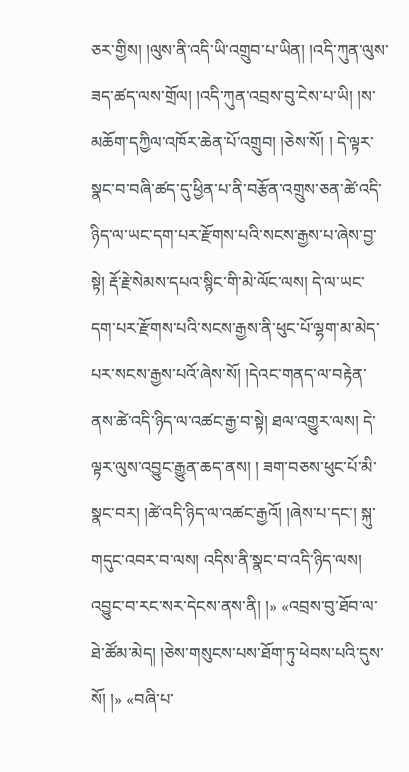ཅར་གྱིས། །ལུས་ནི་འདི་ཡི་འགྲུབ་པ་ཡིན། །འདི་ཀུན་ལུས་ཟད་ཚད་ལས་གྲོལ། །འདི་ཀུན་འབྲས་བུ་ངེས་པ་ཡི། །ས་མཆོག་དཀྱིལ་འཁོར་ཆེན་པོ་འགྲུབ། །ཅེས་སོ། ། དེ་ལྟར་སྣང་བ་བཞི་ཚད་དུ་ཕྱིན་པ་ནི་བརྩོན་འགྲུས་ཅན་ཚེ་འདི་ཉིད་ལ་ཡང་དག་པར་རྫོགས་པའི་སངས་རྒྱས་པ་ཞེས་བྱ་སྟེ། རྡོ་རྗེ་སེམས་དཔའ་སྙིང་གི་མེ་ལོང་ལས། དེ་ལ་ཡང་དག་པར་རྫོགས་པའི་སངས་རྒྱས་ནི་ཕུང་པོ་ལྷག་མ་མེད་པར་སངས་རྒྱས་པའོ་ཞེས་སོ། །དེའང་གནད་ལ་བརྟེན་ནས་ཚེ་འདི་ཉིད་ལ་འཚང་རྒྱ་བ་སྟེ། ཐལ་འགྱུར་ལས། དེ་ལྟར་ལུས་འབྱུང་རྒྱུན་ཆད་ནས། ། ཟག་བཅས་ཕུང་པོ་མི་སྣང་བར། །ཚེ་འདི་ཉིད་ལ་འཚང་རྒྱའོ། །ཞེས་པ་དང་། སྐུ་གདུང་འབར་བ་ལས། འདིས་ནི་སྣང་བ་འདི་ཉིད་ལས། འབྱུང་བ་རང་སར་དེངས་ནས་ནི། །» «འབྲས་བུ་ཐོབ་ལ་ཐེ་ཚོམ་མེད། །ཅེས་གསུངས་པས་ཐོག་ཏུ་ཕེབས་པའི་དུས་སོ། །» «བཞི་པ་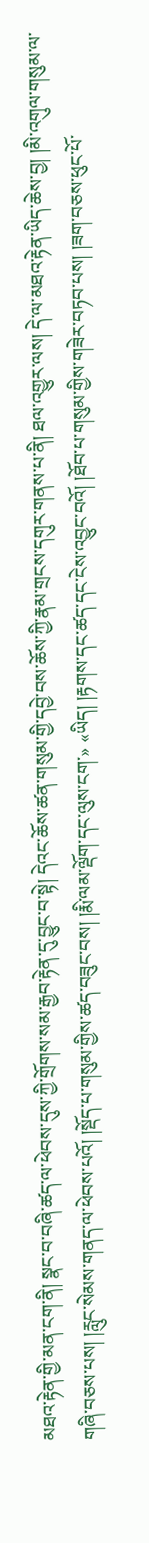མཐའ་རྟེན་གྱི་མན་ངག་ནི། སྣང་བ་བཞི་ཚད་ལ་ཕེབས་དུས་ཀྱི་གྲོགས་སམ་རྒྱབ་རྟེན་དུ་བྱུང་བ་སྟེ། དེའང་ཆོས་ཚན་གསུམ་གྱི་དབྱེ་བས་ཆོས་ཀྱི་རྣམ་གྲངས་དགུར་གནས་པ་ནི། ཐལ་འགྱུར་ལས། དེ་ལ་མཐའ་རྟེན་ཡིད་ཆེས་བྱ། །མི་འགུལ་གསུམ་ལ་གཞི་བཅས་པས། །རླུང་སེམས་གནད་ལ་ཕེབས་པའོ། །སྡོད་པ་གསུམ་གྱིས་ཚད་བཟུང་བས། །རྨི་ལམ་ལྡོག་དང་ལུས་ངག་» «ཡིད། །རྟགས་དང་ཚད་དང་ངེས་འབྱུང་བའོ། །ཐོབ་པ་གསུམ་གྱིས་གཟེར་བཏབ་པས། །ཟག་བཅས་ཕུང་པོ་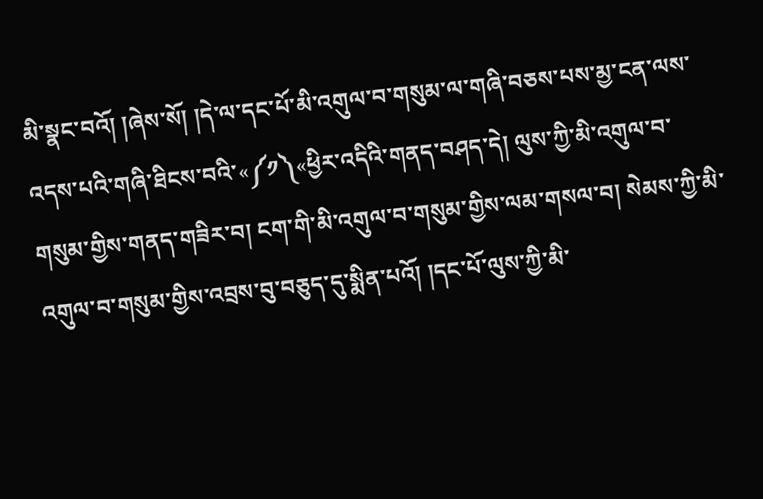མི་སྣང་བའོ། །ཞེས་སོ། །དེ་ལ་དང་པོ་མི་འགུལ་བ་གསུམ་ལ་གཞི་བཅས་པས་མྱ་ངན་ལས་འདས་པའི་གཞི་ཐིངས་བའི་«༼༡༽«ཕྱིར་འདིའི་གནད་བཤད་དེ། ལུས་ཀྱི་མི་འགུལ་བ་གསུམ་གྱིས་གནད་གཟིར་བ། ངག་གི་མི་འགུལ་བ་གསུམ་གྱིས་ལམ་གསལ་བ། སེམས་ཀྱི་མི་འགུལ་བ་གསུམ་གྱིས་འབྲས་བུ་བཅུད་དུ་སྨིན་པའོ། །དང་པོ་ལུས་ཀྱི་མི་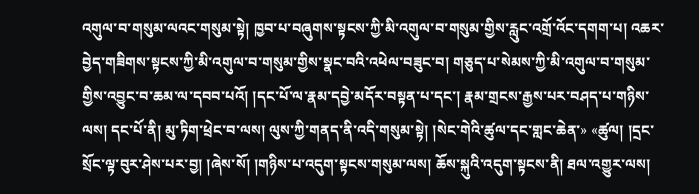འགུལ་བ་གསུམ་ལའང་གསུམ་སྟེ། ཁྱབ་པ་བཞུགས་སྟངས་ཀྱི་མི་འགུལ་བ་གསུམ་གྱིས་རླུང་འགྲོ་འོང་དགག་པ། འཆར་བྱེད་གཟིགས་སྟངས་ཀྱི་མི་འགུལ་བ་གསུམ་གྱིས་སྣང་བའི་འཕེལ་བཟུང་བ། གཅུད་པ་སེམས་ཀྱི་མི་འགུལ་བ་གསུམ་གྱིས་འབྱུང་བ་ཆམ་ལ་དབབ་པའོ། །དང་པོ་ལ་རྣམ་དབྱེ་མདོར་བསྟན་པ་དང་། རྣམ་གྲངས་རྒྱས་པར་བཤད་པ་གཉིས་ལས། དང་པོ་ནི། མུ་ཏིག་ཕྲེང་བ་ལས། ལུས་ཀྱི་གནད་ནི་འདི་གསུམ་སྟེ། །སེང་གེའི་ཚུལ་དང་གླང་ཆེན་» «ཚུལ། །དྲང་སྲོང་ལྟ་བུར་ཤེས་པར་བྱ། །ཞེས་སོ། །གཉིས་པ་འདུག་སྟངས་གསུམ་ལས། ཆོས་སྐུའི་འདུག་སྟངས་ནི། ཐལ་འགྱུར་ལས།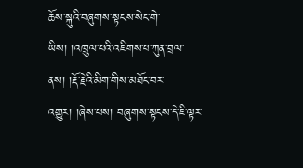ཆོས་སྐུའི་བཞུགས་སྟངས་སེང་གེ་ཡིས། །འཁྲུལ་པའི་འཇིགས་པ་ཀུན་བྲལ་ནས། །རྡོ་རྗེའི་མིག་གིས་མཐོང་བར་འགྱུར། །ཞེས་པས། བཞུགས་སྟངས་དེ་ཇི་ལྟར་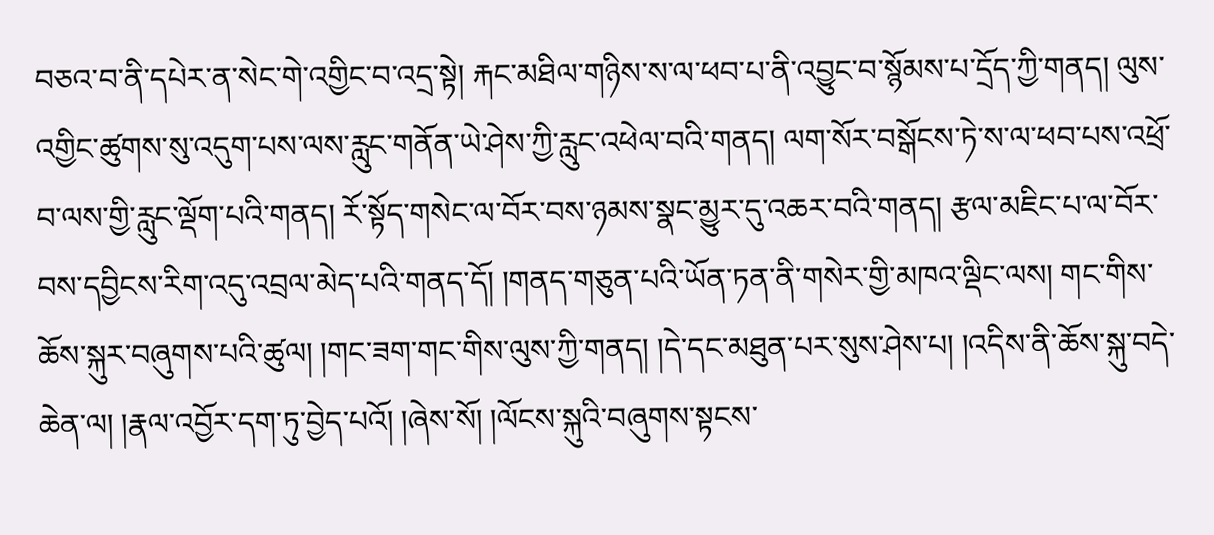བཅའ་བ་ནི་དཔེར་ན་སེང་གེ་འགྱིང་བ་འདྲ་སྟེ། རྐང་མཐིལ་གཉིས་ས་ལ་ཕབ་པ་ནི་འབྱུང་བ་སྙོམས་པ་དྲོད་ཀྱི་གནད། ལུས་འགྱིང་ཚུགས་སུ་འདུག་པས་ལས་རླུང་གནོན་ཡེ་ཤེས་ཀྱི་རླུང་འཕེལ་བའི་གནད། ལག་སོར་བསྒོངས་ཏེ་ས་ལ་ཕབ་པས་འཕྲོ་བ་ལས་གྱི་རླུང་ལྡོག་པའི་གནད། རོ་སྟོད་གསེང་ལ་བོར་བས་ཉམས་སྣང་མྱུར་དུ་འཆར་བའི་གནད། རྩལ་མཇིང་པ་ལ་བོར་བས་དབྱིངས་རིག་འདུ་འབྲལ་མེད་པའི་གནད་དོ། །གནད་གཅུན་པའི་ཡོན་ཏན་ནི་གསེར་གྱི་མཁའ་ལྡིང་ལས། གང་གིས་ཆོས་སྐུར་བཞུགས་པའི་ཚུལ། །གང་ཟག་གང་གིས་ལུས་ཀྱི་གནད། །དེ་དང་མཐུན་པར་སུས་ཤེས་པ། །འདིས་ནི་ཆོས་སྐུ་བདེ་ཆེན་ལ། །རྣལ་འབྱོར་དག་ཏུ་བྱེད་པའོ། །ཞེས་སོ། །ལོངས་སྐུའི་བཞུགས་སྟངས་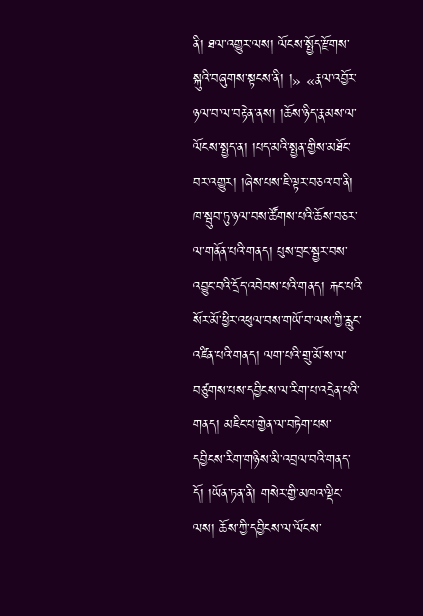ནི། ཐལ་འགྱུར་ལས། ལོངས་སྤྱོད་རྫོགས་སྐུའི་བཞུགས་སྟངས་ནི། །» «རྣལ་འབྱོར་ཉལ་བ་ལ་བརྟེན་ནས། །ཆོས་ཉིད་རྣམས་ལ་ལོངས་སྤྱད་ན། །པད་མའི་སྤྱན་གྱིས་མཐོང་བར་འགྱུར། །ཞེས་པས་ཇི་ལྟར་བཅའ་བ་ནི། ཁ་སྦུབ་ཏུ་ཉལ་བས་ཚོགས་པའི་ཆོས་བཅར་ལ་གནོན་པའི་གནད། པུས་བྲང་སྦྱར་བས་འབྱུང་བའི་དྲོད་འབེབས་པའི་གནད། རྐང་པའི་སོར་མོ་ཕྱིར་འཕུལ་བས་གཡོ་བ་ལས་ཀྱི་རླུང་འཛིན་པའི་གནད། ལག་པའི་གྲུ་མོ་ས་ལ་བཙུགས་པས་དབྱིངས་ལ་རིག་པ་འདྲེན་པའི་གནད། མཇིང་པ་གྱེན་ལ་བཏེག་པས་དབྱིངས་རིག་གཉིས་མི་འབྲལ་བའི་གནད་དོ། །ཡོན་ཏན་ནི། གསེར་གྱི་མཁའ་ལྡིང་ལས། ཆོས་ཀྱི་དབྱིངས་ལ་ལོངས་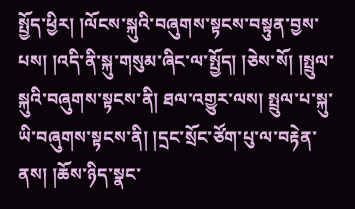སྤྱོད་ཕྱིར། །ལོངས་སྐུའི་བཞུགས་སྟངས་བསྟུན་བྱས་པས། །འདི་ནི་སྐུ་གསུམ་ཞིང་ལ་སྤྱོད། །ཅེས་སོ། །སྤྲུལ་སྐུའི་བཞུགས་སྟངས་ནི། ཐལ་འགྱུར་ལས། སྤྲུལ་པ་སྐུ་ཡི་བཞུགས་སྟངས་ནི། །དྲང་སྲོང་ཙོག་པུ་ལ་བརྟེན་ནས། །ཆོས་ཉིད་སྣང་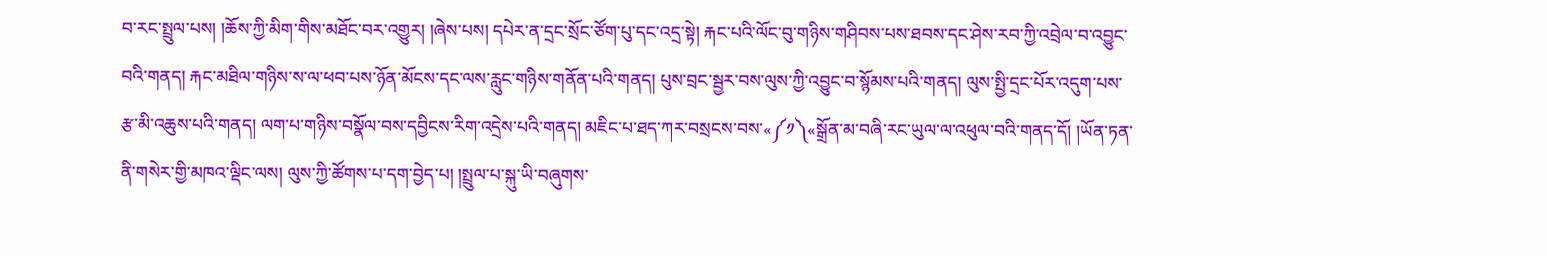བ་རང་སྤྲུལ་པས། །ཆོས་ཀྱི་མིག་གིས་མཐོང་བར་འགྱུར། །ཞེས་པས། དཔེར་ན་དྲང་སྲོང་ཙོག་པུ་དང་འདྲ་སྟེ། རྐང་པའི་ལོང་བུ་གཉིས་གཤིབས་པས་ཐབས་དང་ཤེས་རབ་ཀྱི་འབྲེལ་བ་འབྱུང་བའི་གནད། རྐང་མཐིལ་གཉིས་ས་ལ་ཕབ་པས་ཉོན་མོངས་དང་ལས་རླུང་གཉིས་གནོན་པའི་གནད། པུས་བྲང་སྦྱར་བས་ལུས་ཀྱི་འབྱུང་བ་སྙོམས་པའི་གནད། ལུས་སྤྱི་དྲང་པོར་འདུག་པས་རྩ་མི་འཆུས་པའི་གནད། ལག་པ་གཉིས་བསྣོལ་བས་དབྱིངས་རིག་འདྲེས་པའི་གནད། མཇིང་པ་ཐད་ཀར་བསྲངས་བས་«༼༡༽«སྒྲོན་མ་བཞི་རང་ཡུལ་ལ་འཕུལ་བའི་གནད་དོ། །ཡོན་ཏན་ནི་གསེར་གྱི་མཁའ་ལྡིང་ལས། ལུས་ཀྱི་ཚོགས་པ་དག་བྱེད་པ། །སྤྲུལ་པ་སྐུ་ཡི་བཞུགས་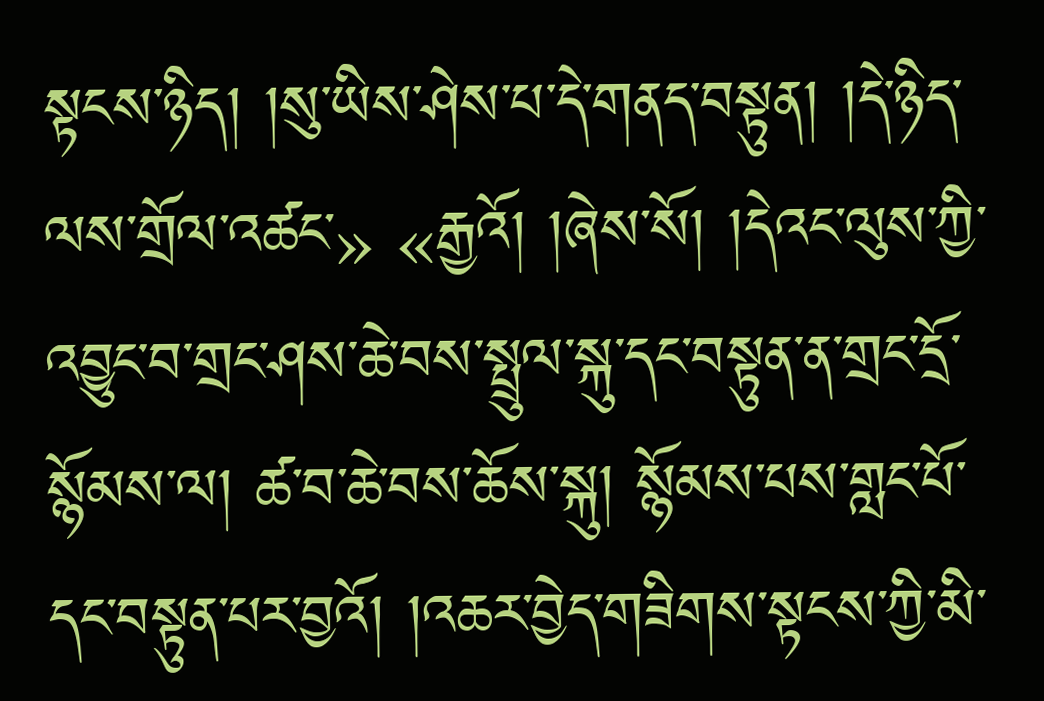སྟངས་ཉིད། །སུ་ཡིས་ཤེས་པ་དེ་གནད་བསྟུན། །དེ་ཉིད་ལས་གྲོལ་འཚང་» «རྒྱའོ། །ཞེས་སོ། །དེའང་ལུས་ཀྱི་འབྱུང་བ་གྲང་ཤས་ཆེ་བས་སྤྲུལ་སྐུ་དང་བསྟུན་ན་གྲང་དྲོ་སྙོམས་ལ། ཚ་བ་ཆེ་བས་ཆོས་སྐུ། སྙོམས་པས་གླང་པོ་དང་བསྟུན་པར་བྱའོ། །འཆར་བྱེད་གཟིགས་སྟངས་ཀྱི་མི་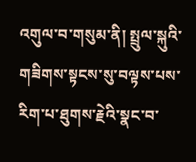འགུལ་བ་གསུམ་ནི། སྤྲུལ་སྐུའི་གཟིགས་སྟངས་སུ་བལྟས་པས་རིག་པ་ཐུགས་རྗེའི་སྣང་བ་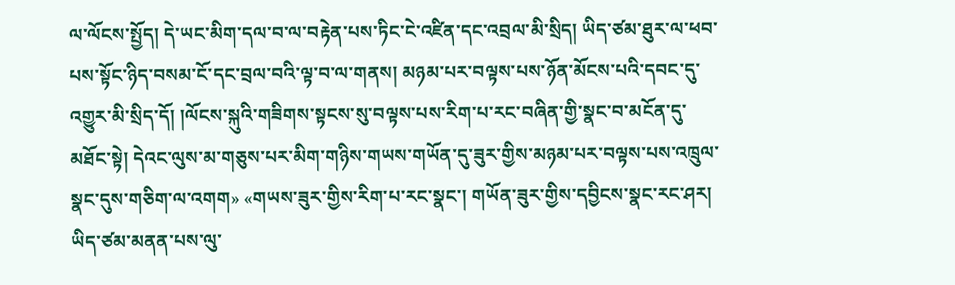ལ་ལོངས་སྤྱོད། དེ་ཡང་མིག་དལ་བ་ལ་བརྟེན་པས་ཏིང་ངེ་འཛིན་དང་འབྲལ་མི་སྲིད། ཡིད་ཙམ་ཐུར་ལ་ཕབ་པས་སྟོང་ཉིད་བསམ་ངོ་དང་བྲལ་བའི་ལྟ་བ་ལ་གནས། མཉམ་པར་བལྟས་པས་ཉོན་མོངས་པའི་དབང་དུ་འགྱུར་མི་སྲིད་དོ། །ལོངས་སྐུའི་གཟིགས་སྟངས་སུ་བལྟས་པས་རིག་པ་རང་བཞིན་གྱི་སྣང་བ་མངོན་དུ་མཐོང་སྟེ། དེའང་ལུས་མ་གཅུས་པར་མིག་གཉིས་གཡས་གཡོན་དུ་ཟུར་གྱིས་མཉམ་པར་བལྟས་པས་འཁྲུལ་སྣང་དུས་གཅིག་ལ་འགག» «གཡས་ཟུར་གྱིས་རིག་པ་རང་སྣང་། གཡོན་ཟུར་གྱིས་དབྱིངས་སྣང་རང་ཤར། ཡིད་ཙམ་མནན་པས་ལུ་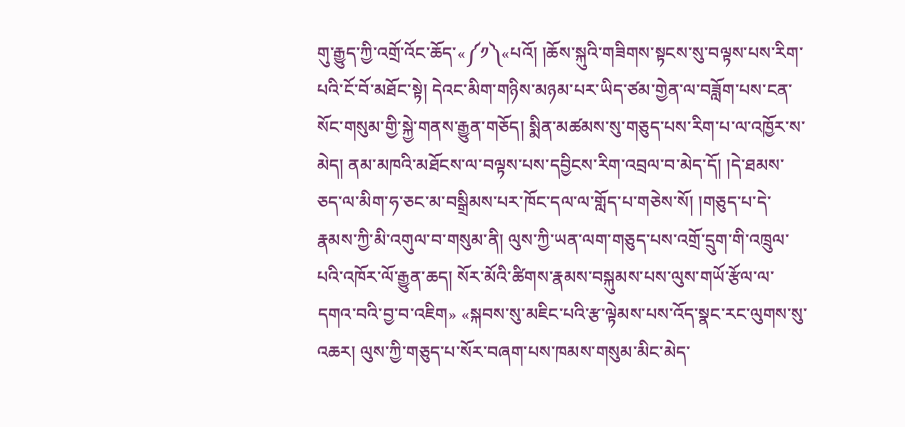གུ་རྒྱུད་ཀྱི་འགྲོ་འོང་ཆོད་«༼༡༽«པའོ། །ཆོས་སྐུའི་གཟིགས་སྟངས་སུ་བལྟས་པས་རིག་པའི་ངོ་བོ་མཐོང་སྟེ། དེའང་མིག་གཉིས་མཉམ་པར་ཡིད་ཙམ་གྱེན་ལ་བཟློག་པས་ངན་སོང་གསུམ་གྱི་སྐྱེ་གནས་རྒྱུན་གཅོད། སྨིན་མཚམས་སུ་གཅུད་པས་རིག་པ་ལ་འཁྱོར་ས་མེད། ནམ་མཁའི་མཐོངས་ལ་བལྟས་པས་དབྱིངས་རིག་འབྲལ་བ་མེད་དོ། །དེ་ཐམས་ཅད་ལ་མིག་ཧ་ཅང་མ་བསྒྲིམས་པར་ཁོང་དལ་ལ་གློད་པ་གཅེས་སོ། །གཅུད་པ་དེ་རྣམས་ཀྱི་མི་འགུལ་བ་གསུམ་ནི། ལུས་ཀྱི་ཡན་ལག་གཅུད་པས་འགྲོ་དྲུག་གི་འཁྲུལ་པའི་འཁོར་ལོ་རྒྱུན་ཆད། སོར་མོའི་ཚིགས་རྣམས་བསྐུམས་པས་ལུས་གཡོ་རྩོལ་ལ་དགའ་བའི་བྱ་བ་འཇིག» «སྐབས་སུ་མཇིང་པའི་རྩ་ལྟེམས་པས་འོད་སྣང་རང་ལུགས་སུ་འཆར། ལུས་ཀྱི་གཅུད་པ་སོར་བཞག་པས་ཁམས་གསུམ་མིང་མེད་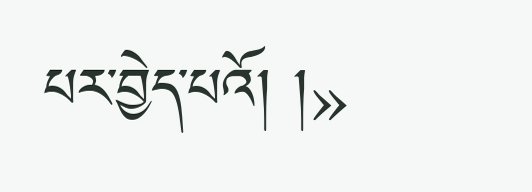པར་བྱེད་པའོ། །»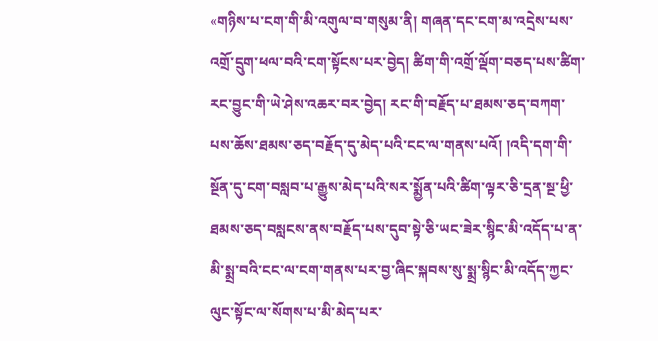«གཉིས་པ་ངག་གི་མི་འགུལ་བ་གསུམ་ནི། གཞན་དང་ངག་མ་འདྲེས་པས་འགྲོ་དྲུག་ཕལ་བའི་ངག་སྟོངས་པར་བྱེད། ཚིག་གི་འགྲོ་ལྡོག་བཅད་པས་ཚིག་རང་བྱུང་གི་ཡེ་ཤེས་འཆར་བར་བྱེད། རང་གི་བརྗོད་པ་ཐམས་ཅད་བཀག་པས་ཆོས་ཐམས་ཅད་བརྗོད་དུ་མེད་པའི་ངང་ལ་གནས་པའོ། །འདི་དག་གི་སྔོན་དུ་ངག་བསླབ་པ་རྒྱུས་མེད་པའི་སར་སྨྱོན་པའི་ཚིག་ལྟར་ཅི་དྲན་སྔ་ཕྱི་ཐམས་ཅད་བསླངས་ནས་བརྗོད་པས་དུབ་སྟེ་ཅི་ཡང་ཟེར་སྙིང་མི་འདོད་པ་ན་མི་སྨྲ་བའི་ངང་ལ་ངག་གནས་པར་བྱ་ཞིང་སྐབས་སུ་སྨྲ་སྙིང་མི་འདོད་ཀྱང་ལུང་སྟོང་ལ་སོགས་པ་མི་མེད་པར་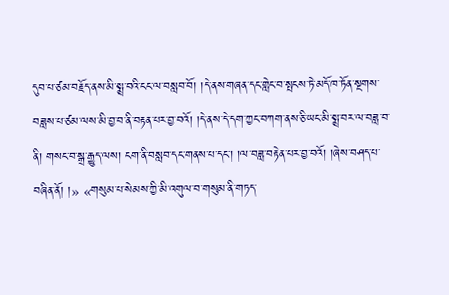དུབ་པ་ཙམ་བརྗོད་ནས་མི་སྨྲ་བའི་ངང་ལ་བསླབ་བོ། །དེ་ནས་གཞན་དང་གླེང་བ་སྤངས་ཏེ་མདོ་ཁ་ཏོན་སྔགས་བཟླས་པ་ཙམ་ལས་མི་བྱ་བ་ནི་བརྟན་པར་བྱ་བའོ། །དེ་ནས་དེ་དག་ཀྱང་བཀག་ནས་ཅི་ཡང་མི་སྨྲ་བར་ལ་བཟླ་བ་ནི། གསང་བ་སྒྲ་རྒྱུད་ལས། ངག་ནི་བསླབ་དང་གནས་པ་དང་། །ལ་བཟླ་བརྟེན་པར་བྱ་བའོ། །ཞེས་བཤད་པ་བཞིན་ནོ། །» «གསུམ་པ་སེམས་ཀྱི་མི་འགུལ་བ་གསུམ་ནི་གཏད་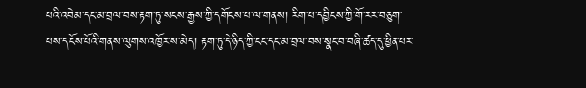པའི་འབེམ་དང་མ་བྲལ་བས་རྟག་ཏུ་སངས་རྒྱས་ཀྱི་དགོངས་པ་ལ་གནས། རིག་པ་དབྱིངས་ཀྱི་གོ་རར་བཅུག་པས་དངོས་པོའི་གནས་ལུགས་འཁྱོར་ས་མེད། རྟག་ཏུ་དེ་ཉིད་ཀྱི་ངང་དང་མ་བྲལ་བས་སྣང་བ་བཞི་ཚད་དུ་ཕྱིན་པར་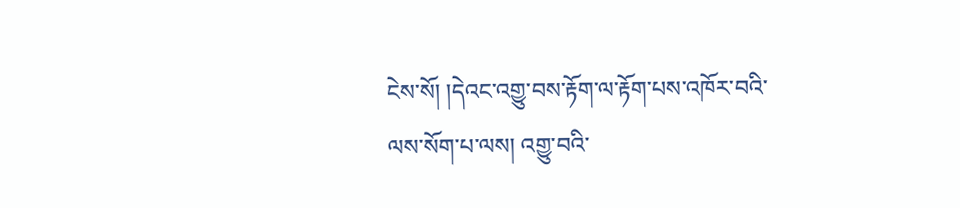ངེས་སོ། །དེའང་འགྱུ་བས་རྟོག་ལ་རྟོག་པས་འཁོར་བའི་ལས་སོག་པ་ལས། འགྱུ་བའི་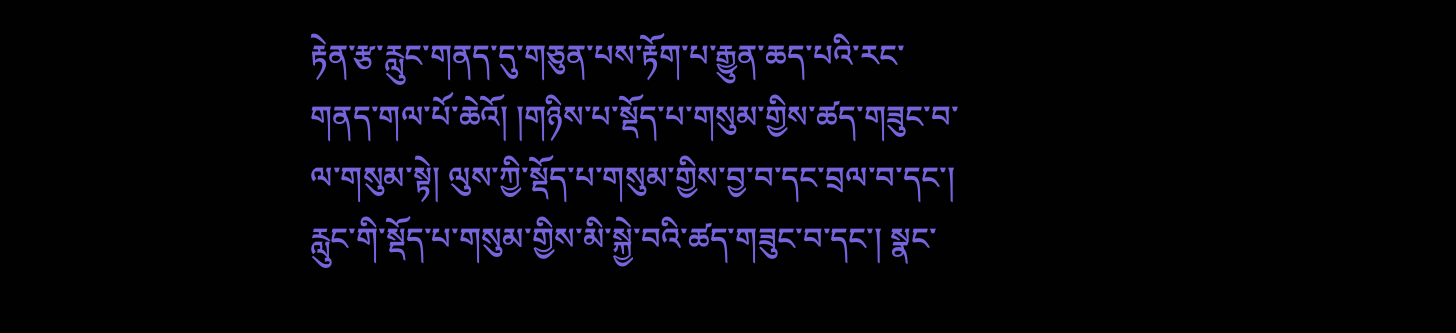རྟེན་རྩ་རླུང་གནད་དུ་གཅུན་པས་རྟོག་པ་རྒྱུན་ཆད་པའི་རང་གནད་གལ་པོ་ཆེའོ། །གཉིས་པ་སྡོད་པ་གསུམ་གྱིས་ཚད་གཟུང་བ་ལ་གསུམ་སྟེ། ལུས་ཀྱི་སྡོད་པ་གསུམ་གྱིས་བྱ་བ་དང་བྲལ་བ་དང་། རླུང་གི་སྡོད་པ་གསུམ་གྱིས་མི་སྐྱེ་བའི་ཚད་གཟུང་བ་དང་། སྣང་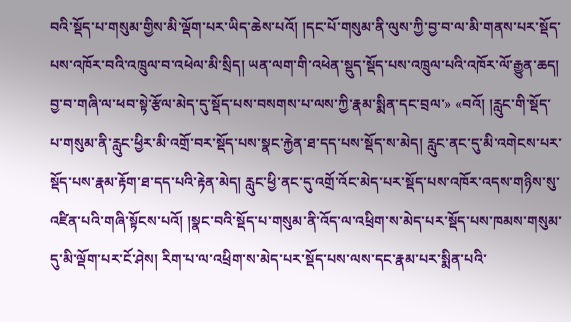བའི་སྡོད་པ་གསུམ་གྱིས་མི་ལྡོག་པར་ཡིད་ཆེས་པའོ། །དང་པོ་གསུམ་ནི་ལུས་ཀྱི་བྱ་བ་ལ་མི་གནས་པར་སྡོད་པས་འཁོར་བའི་འཁྲུལ་བ་འཕེལ་མི་སྲིད། ཡན་ལག་གི་འཕེན་སྡུད་སྡོད་པས་འཁྲུལ་པའི་འཁོར་ལོ་རྒྱུན་ཆད། བྱ་བ་གཞི་ལ་ཕབ་སྟེ་རྩོལ་མེད་དུ་སྡོད་པས་བསགས་པ་ལས་ཀྱི་རྣམ་སྨིན་དང་བྲལ་» «བའོ། །རླུང་གི་སྡོད་པ་གསུམ་ནི་རླུང་ཕྱིར་མི་འགྲོ་བར་སྡོད་པས་སྣང་རྐྱེན་ཐ་དད་པས་སྡོད་ས་མེད། རླུང་ནང་དུ་མི་འགེངས་པར་སྡོད་པས་རྣམ་རྟོག་ཐ་དད་པའི་རྟེན་མེད། རླུང་ཕྱི་ནང་དུ་འགྲོ་འོང་མེད་པར་སྡོད་པས་འཁོར་འདས་གཉིས་སུ་འཛིན་པའི་གཞི་སྟོངས་པའོ། །སྣང་བའི་སྡོད་པ་གསུམ་ནི་འོད་ལ་འཕྲིག་ས་མེད་པར་སྡོད་པས་ཁམས་གསུམ་དུ་མི་ལྡོག་པར་ངོ་ཤེས། རིག་པ་ལ་འཕྲིག་ས་མེད་པར་སྡོད་པས་ལས་དང་རྣམ་པར་སྨིན་པའི་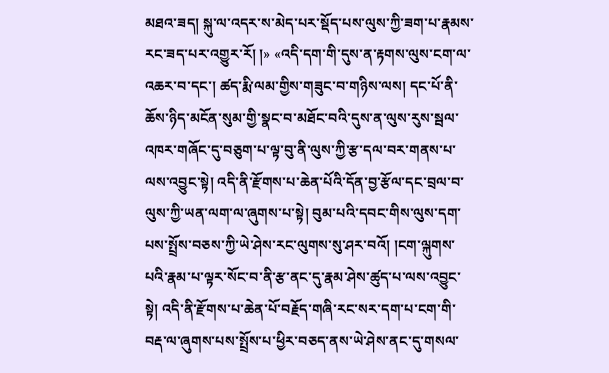མཐའ་ཟད། སྐུ་ལ་འདར་ས་མེད་པར་སྡོད་པས་ལུས་ཀྱི་ཟག་པ་རྣམས་རང་ཟད་པར་འགྱུར་རོ། །» «འདི་དག་གི་དུས་ན་རྟགས་ལུས་ངག་ལ་འཆར་བ་དང་། ཚད་རྨི་ལམ་གྱིས་གཟུང་བ་གཉིས་ལས། དང་པོ་ནི་ཆོས་ཉིད་མངོན་སུམ་གྱི་སྣང་བ་མཐོང་བའི་དུས་ན་ལུས་རུས་སྦལ་འཁར་གཞོང་དུ་བཅུག་པ་ལྟ་བུ་ནི་ལུས་ཀྱི་རྩ་དལ་བར་གནས་པ་ལས་འབྱུང་སྟེ། འདི་ནི་རྫོགས་པ་ཆེན་པོའི་དོན་བྱ་རྩོལ་དང་བྲལ་བ་ལུས་ཀྱི་ཡན་ལག་ལ་ཞུགས་པ་སྟེ། བུམ་པའི་དབང་གིས་ལུས་དག་པས་སྤྲོས་བཅས་ཀྱི་ཡེ་ཤེས་རང་ལུགས་སུ་ཤར་བའོ། །ངག་ལྐུགས་པའི་རྣམ་པ་ལྟར་སོང་བ་ནི་རྩ་ནང་དུ་རྣམ་ཤེས་ཚུད་པ་ལས་འབྱུང་སྟེ། འདི་ནི་རྫོགས་པ་ཆེན་པོ་བརྗོད་གཞི་རང་སར་དག་པ་ངག་གི་བརྡ་ལ་ཞུགས་པས་སྤྲོས་པ་ཕྱིར་བཅད་ནས་ཡེ་ཤེས་ནང་དུ་གསལ་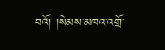བའོ། །སེམས་མཁའ་འགྲོ་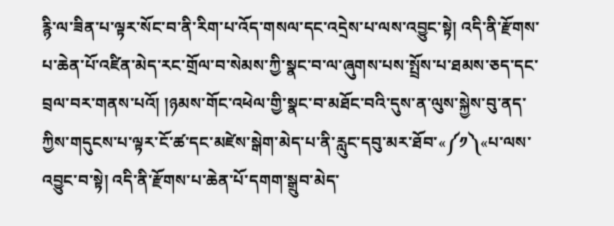རྙི་ལ་ཟིན་པ་ལྟར་སོང་བ་ནི་རིག་པ་འོད་གསལ་དང་འདྲེས་པ་ལས་འབྱུང་སྟེ། འདི་ནི་རྫོགས་པ་ཆེན་པོ་འཛིན་མེད་རང་གྲོལ་བ་སེམས་ཀྱི་སྣང་བ་ལ་ཞུགས་པས་སྤྲོས་པ་ཐམས་ཅད་དང་བྲལ་བར་གནས་པའོ། །ཉམས་གོང་འཕེལ་གྱི་སྣང་བ་མཐོང་བའི་དུས་ན་ལུས་སྐྱེས་བུ་ནད་ཀྱིས་གདུངས་པ་ལྟར་ངོ་ཚ་དང་མཛེས་སྒེག་མེད་པ་ནི་རླུང་དབུ་མར་ཐོབ་«༼༡༽«པ་ལས་འབྱུང་བ་སྟེ། འདི་ནི་རྫོགས་པ་ཆེན་པོ་དགག་སྒྲུབ་མེད་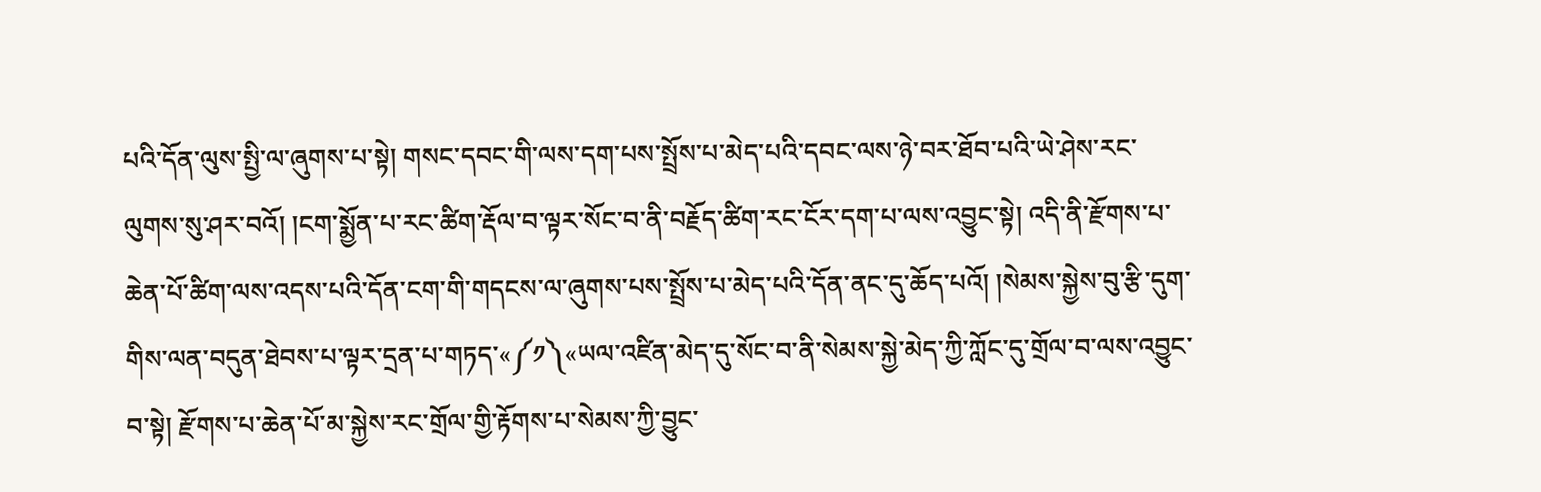པའི་དོན་ལུས་སྤྱི་ལ་ཞུགས་པ་སྟེ། གསང་དབང་གི་ལས་དག་པས་སྤྲོས་པ་མེད་པའི་དབང་ལས་ཉེ་བར་ཐོབ་པའི་ཡེ་ཤེས་རང་ལུགས་སུ་ཤར་བའོ། །ངག་སྨྱོན་པ་རང་ཚིག་རྡོལ་བ་ལྟར་སོང་བ་ནི་བརྗོད་ཚིག་རང་ངོར་དག་པ་ལས་འབྱུང་སྟེ། འདི་ནི་རྫོགས་པ་ཆེན་པོ་ཚིག་ལས་འདས་པའི་དོན་ངག་གི་གདངས་ལ་ཞུགས་པས་སྤྲོས་པ་མེད་པའི་དོན་ནང་དུ་ཆོད་པའོ། །སེམས་སྐྱེས་བུ་རྩི་དུག་གིས་ལན་བདུན་ཐེབས་པ་ལྟར་དྲན་པ་གཏད་«༼༡༽«ཡལ་འཛིན་མེད་དུ་སོང་བ་ནི་སེམས་སྐྱེ་མེད་ཀྱི་ཀློང་དུ་གྲོལ་བ་ལས་འབྱུང་བ་སྟེ། རྫོགས་པ་ཆེན་པོ་མ་སྐྱེས་རང་གྲོལ་གྱི་རྟོགས་པ་སེམས་ཀྱི་བྱུང་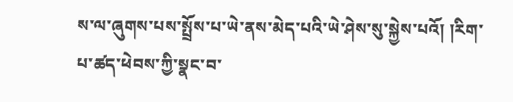ས་ལ་ཞུགས་པས་སྤྲོས་པ་ཡེ་ནས་མེད་པའི་ཡེ་ཤེས་སུ་སྐྱེས་པའོ། །རིག་པ་ཚད་ཕེབས་ཀྱི་སྣང་བ་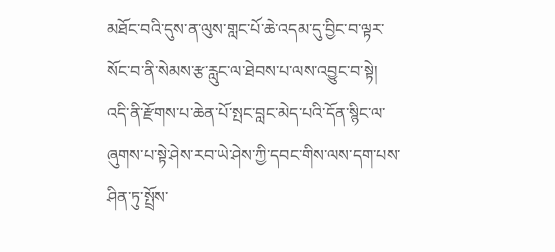མཐོང་བའི་དུས་ན་ལུས་གླང་པོ་ཆེ་འདམ་དུ་བྱིང་བ་ལྟར་སོང་བ་ནི་སེམས་རྩ་རླུང་ལ་ཐེབས་པ་ལས་འབྱུང་བ་སྟེ། འདི་ནི་རྫོགས་པ་ཆེན་པོ་སྤང་བླང་མེད་པའི་དོན་སྙིང་ལ་ཞུགས་པ་སྟེ་ཤེས་རབ་ཡེ་ཤེས་ཀྱི་དབང་གིས་ལས་དག་པས་ཤིན་ཏུ་སྤྲོས་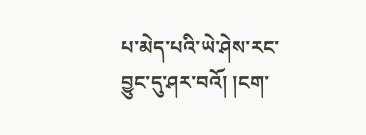པ་མེད་པའི་ཡེ་ཤེས་རང་བྱུང་དུ་ཤར་བའོ། །ངག་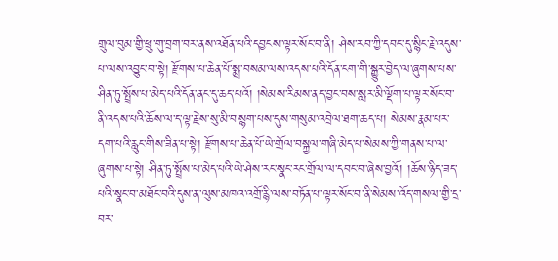གྲུལ་བུམ་གྱི་ཕྲུ་གུ་བྲག་བར་ནས་འཐོན་པའི་དབྱངས་ལྟར་སོང་བ་ནི། ཤེས་རབ་ཀྱི་དབང་དུ་སྙིང་རྗེ་འདུས་པ་ལས་འབྱུང་བ་སྟེ། རྫོགས་པ་ཆེན་པོ་སྨྲ་བསམ་ལས་འདས་པའི་དོན་ངག་གི་སྒྱུར་བྱེད་ལ་ཞུགས་པས་ཤིན་ཏུ་སྤྲོས་པ་མེད་པའི་དོན་ནང་དུ་ཆད་པའོ། །སེམས་རིམས་ནད་བྱང་བས་སླར་མི་ལྡོག་པ་ལྟར་སོང་བ་ནི་འདས་པའི་ཆོས་ལ་ད་ལྟ་རྗེས་སུ་མི་བསྙག་པས་དུས་གསུམ་འབྲེལ་ཐག་ཆད་པ། སེམས་རྣམ་པར་དག་པའི་རླུང་གིས་ཟིན་པ་སྟེ། རྫོགས་པ་ཆེན་པོ་ཡེ་གྲོལ་བསྐྱལ་གཞི་མེད་པ་སེམས་ཀྱི་གནས་པ་ལ་ཞུགས་པ་སྟེ། ཤིན་ཏུ་སྤྲོས་པ་མེད་པའི་ཡེ་ཤེས་རང་སྣང་རང་གྲོལ་ལ་དབང་བ་ཞེས་བྱའོ། །ཆོས་ཉིད་ཟད་པའི་སྣང་བ་མཐོང་བའི་དུས་ན་ལུས་མཁའ་འགྲོ་རྙི་ལས་བཏོན་པ་ལྟར་སོང་བ་ནི་སེམས་འོད་གསལ་གྱི་དྲ་བར་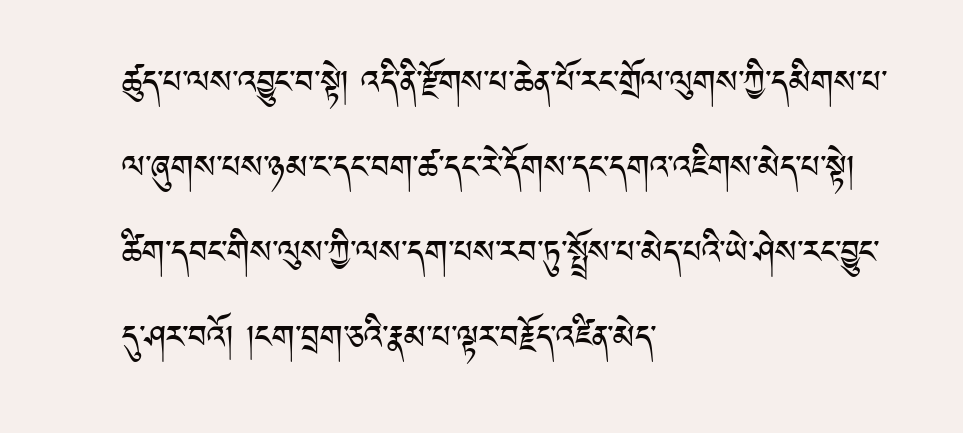ཚུད་པ་ལས་འབྱུང་བ་སྟེ། འདི་ནི་རྫོགས་པ་ཆེན་པོ་རང་གྲོལ་ལུགས་ཀྱི་དམིགས་པ་ལ་ཞུགས་པས་ཉམ་ང་དང་བག་ཚ་དང་རེ་དོགས་དང་དགའ་འཇིགས་མེད་པ་སྟེ། ཚིག་དབང་གིས་ལུས་ཀྱི་ལས་དག་པས་རབ་ཏུ་སྤྲོས་པ་མེད་པའི་ཡེ་ཤེས་རང་བྱུང་དུ་ཤར་བའོ། །ངག་བྲག་ཅའི་རྣམ་པ་ལྟར་བརྗོད་འཛིན་མེད་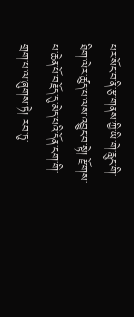པར་སོང་བ་ནི་རྩ་གནས་ཀྱི་ཡི་གེ་རླུང་གི་ཐིག་ལེར་ཚུད་པ་ལས་འབྱུང་བ་སྟེ། རྫོགས་པ་ཆེན་པོ་བརྗོད་དུ་མེད་པའི་དོན་ངག་གི་གྲག་པ་ལ་ཞུགས་ཏེ། རབ་ཏུ་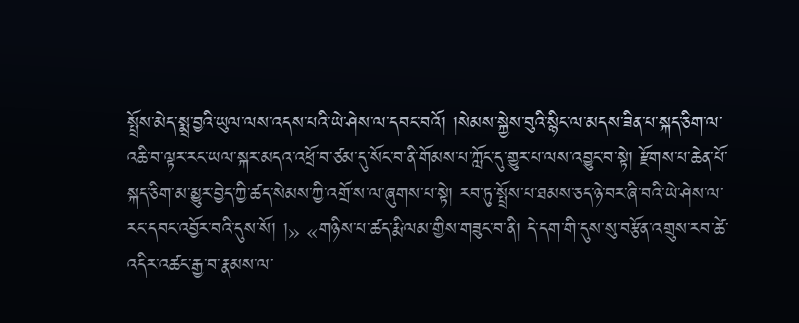སྤྲོས་མེད་སྨྲ་བྱའི་ཡུལ་ལས་འདས་པའི་ཡེ་ཤེས་ལ་དབང་བའོ། །སེམས་སྐྱེས་བུའི་སྙིང་ལ་མདས་ཟིན་པ་སྐད་ཅིག་ལ་འཆི་བ་ལྟར་རང་ཡལ་སྐར་མདའ་འཕྲོ་བ་ཙམ་དུ་སོང་བ་ནི་གོམས་པ་ཀློང་དུ་གྱུར་པ་ལས་འབྱུང་བ་སྟེ། རྫོགས་པ་ཆེན་པོ་སྐད་ཅིག་མ་མྱུར་བྱེད་ཀྱི་ཚད་སེམས་ཀྱི་འགྲོ་ས་ལ་ཞུགས་པ་སྟེ། རབ་ཏུ་སྤྲོས་པ་ཐམས་ཅད་ཉེ་བར་ཞི་བའི་ཡེ་ཤེས་ལ་རང་དབང་འབྱོར་བའི་དུས་སོ། །» «གཉིས་པ་ཚད་རྨི་ལམ་གྱིས་གཟུང་བ་ནི། དེ་དག་གི་དུས་སུ་བརྩོན་འགྲུས་རབ་ཚེ་འདིར་འཚང་རྒྱ་བ་རྣམས་ལ་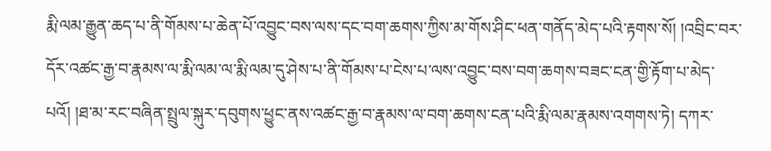རྨི་ལམ་རྒྱུན་ཆད་པ་ནི་གོམས་པ་ཆེན་པོ་འབྱུང་བས་ལས་དང་བག་ཆགས་ཀྱིས་མ་གོས་ཤིང་ཕན་གནོད་མེད་པའི་རྟགས་སོ། །འབྲིང་བར་དོར་འཚང་རྒྱ་བ་རྣམས་ལ་རྨི་ལམ་ལ་རྨི་ལམ་དུ་ཤེས་པ་ནི་གོམས་པ་ངེས་པ་ལས་འབྱུང་བས་བག་ཆགས་བཟང་ངན་གྱི་རྟོག་པ་མེད་པའོ། །ཐ་མ་རང་བཞིན་སྤྲུལ་སྐུར་དབུགས་ཕྱུང་ནས་འཚང་རྒྱ་བ་རྣམས་ལ་བག་ཆགས་ངན་པའི་རྨི་ལམ་རྣམས་འགགས་ཏེ། དཀར་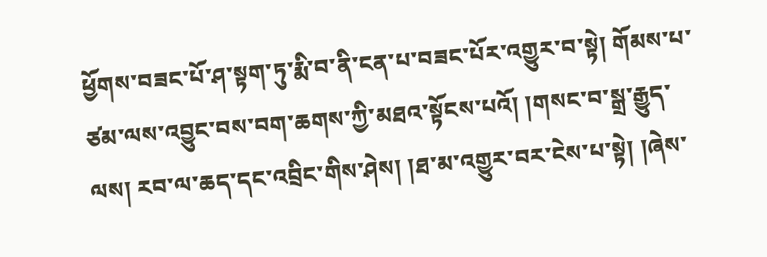ཕྱོགས་བཟང་པོ་ཤ་སྟག་ཏུ་རྨི་བ་ནི་ངན་པ་བཟང་པོར་འགྱུར་བ་སྟེ། གོམས་པ་ཙམ་ལས་འབྱུང་བས་བག་ཆགས་ཀྱི་མཐའ་སྟོངས་པའོ། །གསང་བ་སྒྲ་རྒྱུད་ལས། རབ་ལ་ཆད་དང་འབྲིང་གིས་ཤེས། །ཐ་མ་འགྱུར་བར་ངེས་པ་སྟེ། །ཞེས་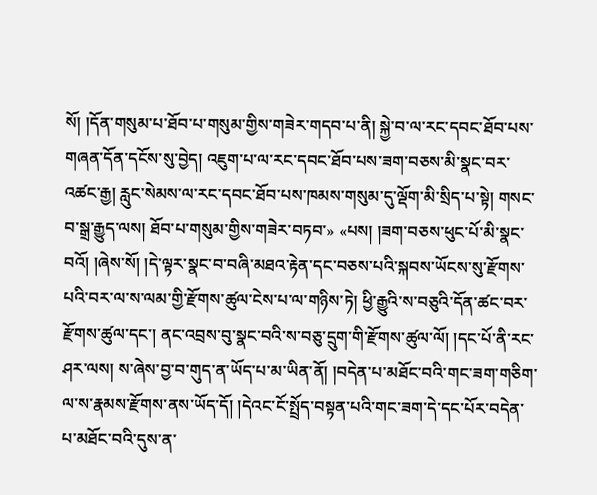སོ། །དོན་གསུམ་པ་ཐོབ་པ་གསུམ་གྱིས་གཟེར་གདབ་པ་ནི། སྐྱེ་བ་ལ་རང་དབང་ཐོབ་པས་གཞན་དོན་དངོས་སུ་བྱེད། འཇུག་པ་ལ་རང་དབང་ཐོབ་པས་ཟག་བཅས་མི་སྣང་བར་འཚང་རྒྱ། རླུང་སེམས་ལ་རང་དབང་ཐོབ་པས་ཁམས་གསུམ་དུ་ལྡོག་མི་སྲིད་པ་སྟེ། གསང་བ་སྒྲ་རྒྱུད་ལས། ཐོབ་པ་གསུམ་གྱིས་གཟེར་བཏབ་» «པས། །ཟག་བཅས་ཕུང་པོ་མི་སྣང་བའོ། །ཞེས་སོ། །དེ་ལྟར་སྣང་བ་བཞི་མཐའ་རྟེན་དང་བཅས་པའི་སྐབས་ཡོངས་སུ་རྫོགས་པའི་བར་ལ་ས་ལམ་གྱི་རྫོགས་ཚུལ་ངེས་པ་ལ་གཉིས་ཏེ། ཕྱི་རྒྱུའི་ས་བཅུའི་དོན་ཚང་བར་རྫོགས་ཚུལ་དང་། ནང་འབྲས་བུ་སྣང་བའི་ས་བཅུ་དྲུག་གི་རྫོགས་ཚུལ་ལོ། །དང་པོ་ནི་རང་ཤར་ལས། ས་ཞེས་བྱ་བ་གུད་ན་ཡོད་པ་མ་ཡིན་ནོ། །བདེན་པ་མཐོང་བའི་གང་ཟག་གཅིག་ལ་ས་རྣམས་རྫོགས་ནས་ཡོད་དོ། །དེའང་ངོ་སྤྲོད་བསྟན་པའི་གང་ཟག་དེ་དང་པོར་བདེན་པ་མཐོང་བའི་དུས་ན་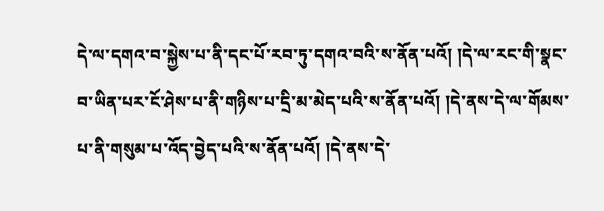དེ་ལ་དགའ་བ་སྐྱེས་པ་ནི་དང་པོ་རབ་ཏུ་དགའ་བའི་ས་ནོན་པའོ། །དེ་ལ་རང་གི་སྣང་བ་ཡིན་པར་ངོ་ཤེས་པ་ནི་གཉིས་པ་དྲི་མ་མེད་པའི་ས་ནོན་པའོ། །དེ་ནས་དེ་ལ་གོམས་པ་ནི་གསུམ་པ་འོད་བྱེད་པའི་ས་ནོན་པའོ། །དེ་ནས་དེ་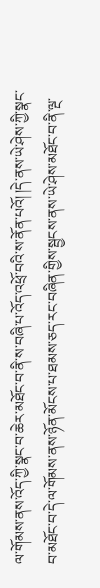ལ་གོམས་ནས་འོད་ཀྱི་སྣང་བ་ཆེར་མཐོང་བ་ནི་ས་བཞི་པ་འོད་འཕྲོ་བའི་ས་ནོན་པའོ། །དེ་ནས་ཡེ་ཤེས་ཀྱི་སྣང་བ་མཐོང་བ་དེ་ལ་གོམས་ནས་ཉོན་མོངས་པ་ཐམས་ཅད་རང་བཞིན་གྱིས་སྦྱངས་ནས་ཡེ་ཤེས་མཐོང་བ་ནི་ལྔ་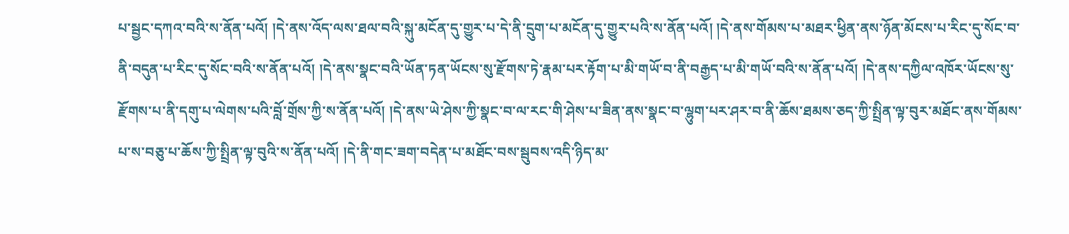པ་སྦྱང་དཀའ་བའི་ས་ནོན་པའོ། །དེ་ནས་འོད་ལས་ཐལ་བའི་སྐུ་མངོན་དུ་གྱུར་པ་དེ་ནི་དྲུག་པ་མངོན་དུ་གྱུར་པའི་ས་ནོན་པའོ། །དེ་ནས་གོམས་པ་མཐར་ཕྱིན་ནས་ཉོན་མོངས་པ་རིང་དུ་སོང་བ་ནི་བདུན་པ་རིང་དུ་སོང་བའི་ས་ནོན་པའོ། །དེ་ནས་སྣང་བའི་ཡོན་ཏན་ཡོངས་སུ་རྫོགས་ཏེ་རྣམ་པར་རྟོག་པ་མི་གཡོ་བ་ནི་བརྒྱད་པ་མི་གཡོ་བའི་ས་ནོན་པའོ། །དེ་ནས་དཀྱིལ་འཁོར་ཡོངས་སུ་རྫོགས་པ་ནི་དགུ་པ་ལེགས་པའི་བློ་གྲོས་ཀྱི་ས་ནོན་པའོ། །དེ་ནས་ཡེ་ཤེས་ཀྱི་སྣང་བ་ལ་རང་གི་ཤེས་པ་ཟིན་ནས་སྣང་བ་ལྷུག་པར་ཤར་བ་ནི་ཆོས་ཐམས་ཅད་ཀྱི་སྤྲིན་ལྟ་བུར་མཐོང་ནས་གོམས་པ་ས་བཅུ་པ་ཆོས་ཀྱི་སྤྲིན་ལྟ་བུའི་ས་ནོན་པའོ། །དེ་ནི་གང་ཟག་བདེན་པ་མཐོང་བས་སྦུབས་འདི་ཉིད་མ་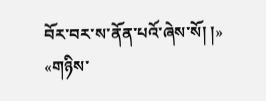བོར་བར་ས་ནོན་པའོ་ཞེས་སོ། །» «གཉིས་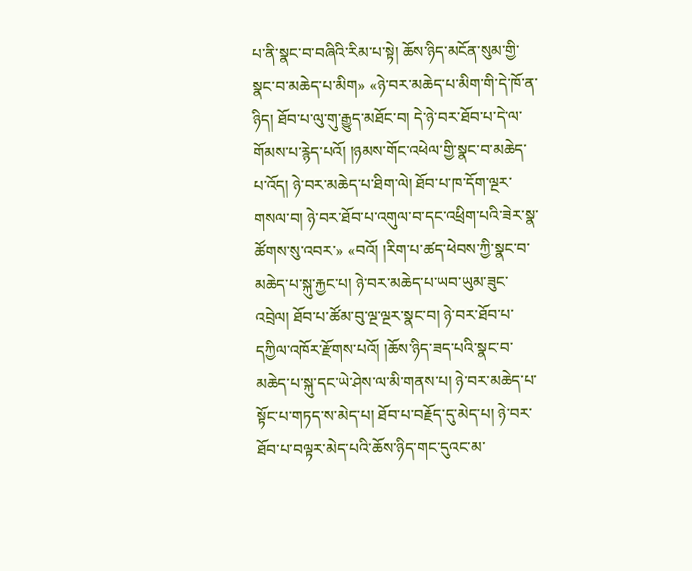པ་ནི་སྣང་བ་བཞིའི་རིམ་པ་སྟེ། ཆོས་ཉིད་མངོན་སུམ་གྱི་སྣང་བ་མཆེད་པ་མིག» «ཉེ་བར་མཆེད་པ་མིག་གི་དེ་ཁོ་ན་ཉིད། ཐོབ་པ་ལུ་གུ་རྒྱུད་མཐོང་བ། དེ་ཉེ་བར་ཐོབ་པ་དེ་ལ་གོམས་པ་རྙེད་པའོ། །ཉམས་གོང་འཕེལ་གྱི་སྣང་བ་མཆེད་པ་འོད། ཉེ་བར་མཆེད་པ་ཐིག་ལེ། ཐོབ་པ་ཁ་དོག་ལྔར་གསལ་བ། ཉེ་བར་ཐོབ་པ་འགུལ་བ་དང་འཕྲིག་པའི་ཟེར་སྣ་ཚོགས་སུ་འབར་» «བའོ། །རིག་པ་ཚད་ཕེབས་ཀྱི་སྣང་བ་མཆེད་པ་སྐུ་རྐྱང་པ། ཉེ་བར་མཆེད་པ་ཡབ་ཡུམ་ཟུང་འབྲེལ། ཐོབ་པ་ཚོམ་བུ་ལྔ་ལྔར་སྣང་བ། ཉེ་བར་ཐོབ་པ་དཀྱིལ་འཁོར་རྫོགས་པའོ། །ཆོས་ཉིད་ཟད་པའི་སྣང་བ་མཆེད་པ་སྐུ་དང་ཡེ་ཤེས་ལ་མི་གནས་པ། ཉེ་བར་མཆེད་པ་སྟོང་པ་གཏད་ས་མེད་པ། ཐོབ་པ་བརྗོད་དུ་མེད་པ། ཉེ་བར་ཐོབ་པ་བལྟར་མེད་པའི་ཆོས་ཉིད་གང་དུའང་མ་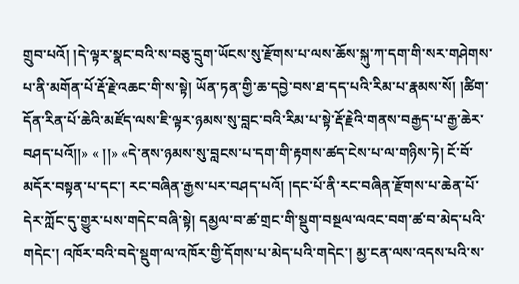གྲུབ་པའོ། །དེ་ལྟར་སྣང་བའི་ས་བཅུ་དྲུག་ཡོངས་སུ་རྫོགས་པ་ལས་ཆོས་སྐུ་ཀ་དག་གི་སར་གཤེགས་པ་ནི་མགོན་པོ་རྡོ་རྗེ་འཆང་གི་ས་སྟེ། ཡོན་ཏན་གྱི་ཆ་དབྱེ་བས་ཐ་དད་པའི་རིམ་པ་རྣམས་སོ། །ཚིག་དོན་རིན་པོ་ཆེའི་མཛོད་ལས་ཇི་ལྟར་ཉམས་སུ་བླང་བའི་རིམ་པ་སྟེ་རྡོ་རྗེའི་གནས་བརྒྱད་པ་རྒྱ་ཆེར་བཤད་པའོ།།» « །།» «དེ་ནས་ཉམས་སུ་བླངས་པ་དག་གི་རྟགས་ཚད་ངེས་པ་ལ་གཉིས་ཏེ། ངོ་བོ་མདོར་བསྟན་པ་དང་། རང་བཞིན་རྒྱས་པར་བཤད་པའོ། །དང་པོ་ནི་རང་བཞིན་རྫོགས་པ་ཆེན་པོ་དེར་ཀློང་དུ་གྱུར་པས་གདེང་བཞི་སྟེ། དམྱལ་བ་ཚ་གྲང་གི་སྡུག་བསྔལ་ལའང་བག་ཚ་བ་མེད་པའི་གདེང་། འཁོར་བའི་བདེ་སྡུག་ལ་འཁོར་གྱི་དོགས་པ་མེད་པའི་གདེང་། མྱ་ངན་ལས་འདས་པའི་ས་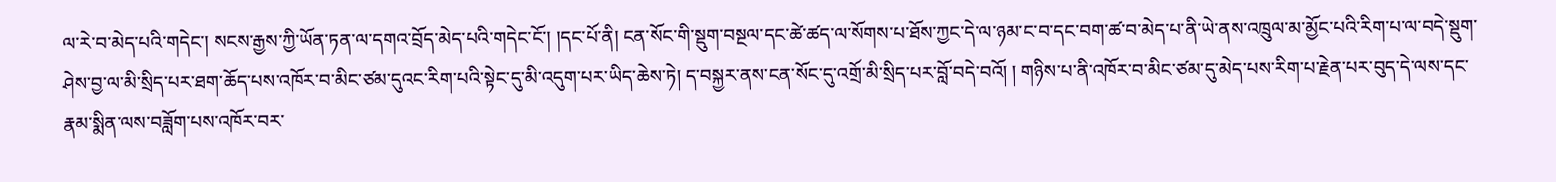ལ་རེ་བ་མེད་པའི་གདེང་། སངས་རྒྱས་ཀྱི་ཡོན་ཏན་ལ་དགའ་བྲོད་མེད་པའི་གདེང་ངོ་། །དང་པོ་ནི། ངན་སོང་གི་སྡུག་བསྔལ་དང་ཚེ་ཚད་ལ་སོགས་པ་ཐོས་ཀྱང་དེ་ལ་ཉམ་ང་བ་དང་བག་ཚ་བ་མེད་པ་ནི་ཡེ་ནས་འཁྲུལ་མ་མྱོང་པའི་རིག་པ་ལ་བདེ་སྡུག་ཤེས་བྱ་ལ་མི་སྲིད་པར་ཐག་ཆོད་པས་འཁོར་བ་མིང་ཙམ་དུའང་རིག་པའི་སྟེང་དུ་མི་འདུག་པར་ཡིད་ཆེས་ཏེ། ད་བསྐྱར་ནས་ངན་སོང་དུ་འགྲོ་མི་སྲིད་པར་བློ་བདེ་བའོ། ། གཉིས་པ་ནི་འཁོར་བ་མིང་ཙམ་དུ་མེད་པས་རིག་པ་རྗེན་པར་བུད་དེ་ལས་དང་རྣམ་སྨིན་ལས་བཟློག་པས་འཁོར་བར་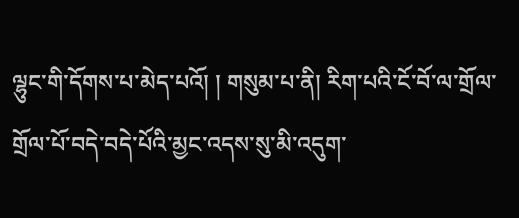ལྷུང་གི་དོགས་པ་མེད་པའོ། ། གསུམ་པ་ནི། རིག་པའི་ངོ་བོ་ལ་གྲོལ་གྲོལ་པོ་བདེ་བདེ་པོའི་མྱང་འདས་སུ་མི་འདུག་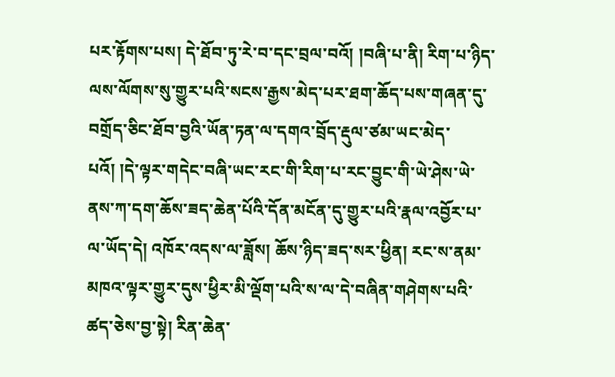པར་རྟོགས་པས། དེ་ཐོབ་ཏུ་རེ་བ་དང་བྲལ་བའོ། །བཞི་པ་ནི། རིག་པ་ཉིད་ལས་ལོགས་སུ་གྱུར་པའི་སངས་རྒྱས་མེད་པར་ཐག་ཆོད་པས་གཞན་དུ་བགྲོད་ཅིང་ཐོབ་བྱའི་ཡོན་ཏན་ལ་དགའ་བྲོད་རྡུལ་ཙམ་ཡང་མེད་པའོ། །དེ་ལྟར་གདེང་བཞི་ཡང་རང་གི་རིག་པ་རང་བྱུང་གི་ཡེ་ཤེས་ཡེ་ནས་ཀ་དག་ཆོས་ཟད་ཆེན་པོའི་དོན་མངོན་དུ་གྱུར་པའི་རྣལ་འབྱོར་པ་ལ་ཡོད་དེ། འཁོར་འདས་ལ་ཟློས། ཆོས་ཉིད་ཟད་སར་ཕྱིན། རང་ས་ནམ་མཁའ་ལྟར་གྱུར་དུས་ཕྱིར་མི་ལྡོག་པའི་ས་ལ་དེ་བཞིན་གཤེགས་པའི་ཚད་ཅེས་བྱ་སྟེ། རིན་ཆེན་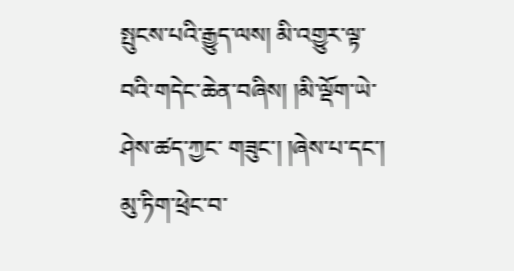སྤུངས་པའི་རྒྱུད་ལས། མི་འགྱུར་ལྟ་བའི་གདེང་ཆེན་བཞིས། །མི་ལྡོག་ཡེ་ཤེས་ཚད་ཀྱང་ གཟུང་། །ཞེས་པ་དང་། མུ་ཏིག་ཕྲེང་བ་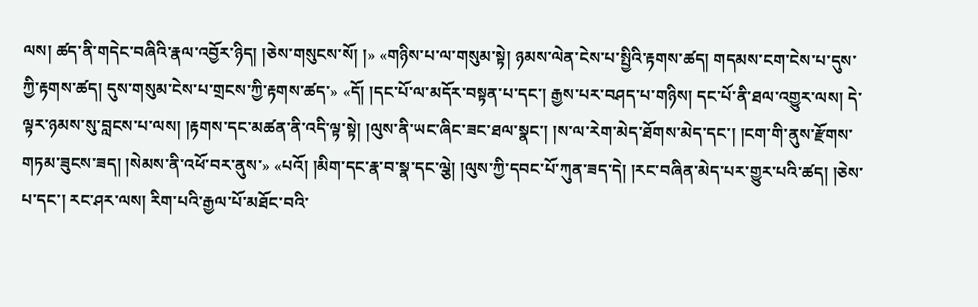ལས། ཚད་ནི་གདེང་བཞིའི་རྣལ་འབྱོར་ཉིད། །ཅེས་གསུངས་སོ། །» «གཉིས་པ་ལ་གསུམ་སྟེ། ཉམས་ལེན་ངེས་པ་སྤྱིའི་རྟགས་ཚད། གདམས་ངག་ངེས་པ་དུས་ཀྱི་རྟགས་ཚད། དུས་གསུམ་ངེས་པ་གྲངས་ཀྱི་རྟགས་ཚད་» «དོ། །དང་པོ་ལ་མདོར་བསྟན་པ་དང་། རྒྱས་པར་བཤད་པ་གཉིས། དང་པོ་ནི་ཐལ་འགྱུར་ལས། དེ་ལྟར་ཉམས་སུ་བླངས་པ་ལས། །རྟགས་དང་མཚན་ནི་འདི་ལྟ་སྟེ། །ལུས་ནི་ཡང་ཞིང་ཟང་ཐལ་སྣང་། །ས་ལ་རེག་མེད་ཐོགས་མེད་དང་། །ངག་གི་ནུས་རྫོགས་གཏམ་ཟུངས་ཟད། །སེམས་ནི་འཕོ་བར་ནུས་» «པའོ། །མིག་དང་རྣ་བ་སྣ་དང་ལྕེ། །ལུས་ཀྱི་དབང་པོ་ཀུན་ཟད་དེ། །རང་བཞིན་མེད་པར་གྱུར་པའི་ཚད། །ཅེས་པ་དང་། རང་ཤར་ལས། རིག་པའི་རྒྱལ་པོ་མཐོང་བའི་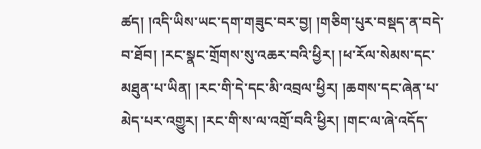ཚད། །འདི་ཡིས་ཡང་དག་གཟུང་བར་བྱ། །གཅིག་པུར་བསྡད་ན་བདེ་བ་ཐོབ། །རང་སྣང་གྲོགས་སུ་འཆར་བའི་ཕྱིར། །ཕ་རོལ་སེམས་དང་མཐུན་པ་ཡིན། །རང་གི་དེ་དང་མི་འབྲལ་ཕྱིར། །ཆགས་དང་ཞེན་པ་མེད་པར་འགྱུར། །རང་གི་ས་ལ་འགྲོ་བའི་ཕྱིར། །གང་ལ་ཞེ་འདོད་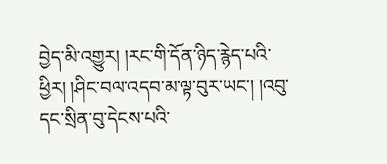བྱེད་མི་འགྱུར། །རང་གི་དོན་ཉིད་རྙེད་པའི་ཕྱིར། །ཤིང་བལ་འདབ་མ་ལྟ་བུར་ཡང་། །འབུ་དང་སྲིན་བུ་དེངས་པའི་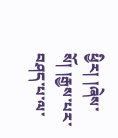ཕྱིར། །ཞེས་སོ། །རྒྱས་པར་བཤད་པ་ལ་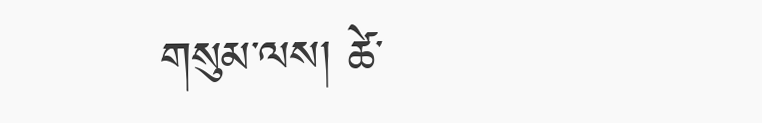གསུམ་ལས། ཚེ་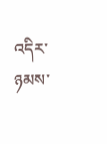འདིར་ཉམས་